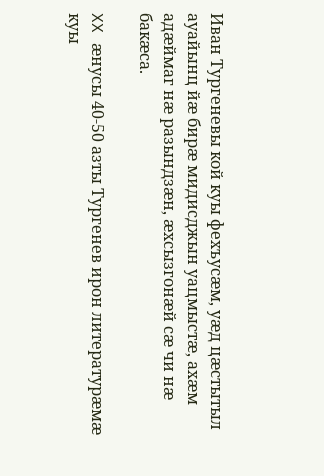Иван Тургеневы кой куы фехъусæм, уæд цæстытыл ауайынц йæ бирæ мидисджын уацмыстæ, ахæм адæймаг нæ разындзæн, æхсызгонæй сæ чи нæ бакæса.

XX ӕнусы 40-50 азты Тургенев ирон литературӕмӕ куы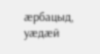ӕрбацыд, уӕдӕй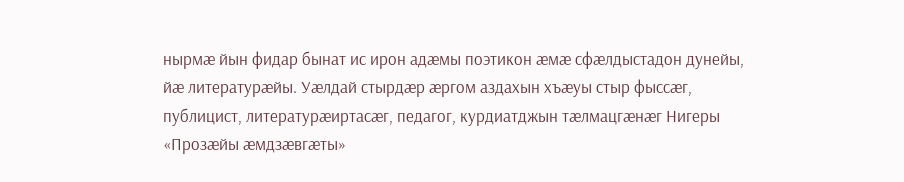нырмӕ йын фидар бынат ис ирон адӕмы поэтикон ӕмӕ сфӕлдыстадон дунейы, йӕ литературӕйы. Уӕлдай стырдӕр ӕргом аздахын хъӕуы стыр фыссӕг, публицист, литературӕиртасӕг, педагог, курдиатджын тӕлмацгӕнӕг Нигеры «Прозӕйы ӕмдзӕвгӕты»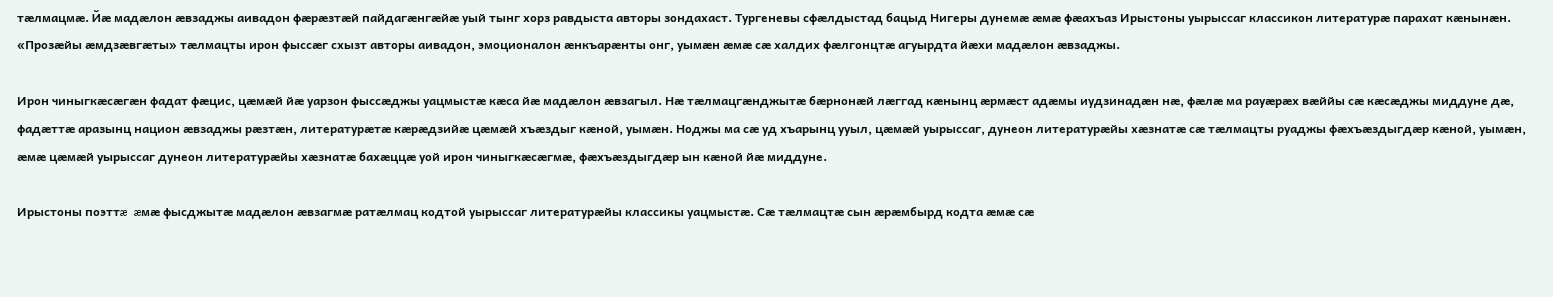тӕлмацмӕ. Йӕ мадӕлон ӕвзаджы аивадон фӕрӕзтӕй пайдагӕнгӕйӕ уый тынг хорз равдыста авторы зондахаст. Тургеневы сфӕлдыстад бацыд Нигеры дунемӕ ӕмӕ фӕахъаз Ирыстоны уырыссаг классикон литературӕ парахат кӕнынӕн. «Прозӕйы ӕмдзӕвгӕты» тӕлмацты ирон фыссӕг схызт авторы аивадон, эмоционалон ӕнкъарӕнты онг, уымӕн ӕмӕ сӕ халдих фӕлгонцтӕ агуырдта йӕхи мадӕлон ӕвзаджы.

Ирон чиныгкæсæгæн фадат фæцис, цæмæй йæ уарзон фыссæджы уацмыстæ кæса йæ мадæлон æвзагыл. Нæ тӕлмацгӕнджытӕ бӕрнонӕй лӕггад кӕнынц ӕрмӕст адӕмы иудзинадӕн нӕ, фӕлӕ ма рауӕрӕх вӕййы сӕ кӕсӕджы миддуне дӕ, фадӕттӕ аразынц национ ӕвзаджы рӕзтӕн, литературӕтӕ кӕрӕдзийӕ цӕмӕй хъӕздыг кӕной, уымӕн. Ноджы ма сӕ уд хъарынц ууыл, цӕмӕй уырыссаг, дунеон литературӕйы хӕзнатӕ сӕ тӕлмацты руаджы фӕхъӕздыгдӕр кӕной, уымӕн, æмæ цӕмӕй уырыссаг дунеон литературӕйы хӕзнатӕ бахӕццӕ уой ирон чиныгкӕсӕгмӕ, фӕхъӕздыгдӕр ын кӕной йӕ миддуне.

Ирыстоны поэттæ æмæ фысджытæ мадæлон æвзагмæ ратæлмац кодтой уырыссаг литературæйы классикы уацмыстæ. Сæ тæлмацтæ сын æрæмбырд кодта æмæ сæ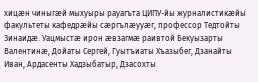хицæн чиныгæй мыхуыры рауагъта ЦИПУ-йы журналистикæйы факультеты кафедрæйы сæргълæууæг, профессор Тедтойты Зинаидæ. Уацмыстæ ирон æвзагмæ раивтой Бекуызарты Валентинæ, Дойаты Сергей, Гуытъиаты Хъазыбег, Дзанайты Иван, Ардасенты Хадзыбатыр, Дзасохты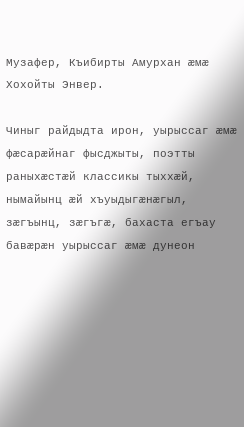Музафер, Къибирты Амурхан æмæ Хохойты Энвер.

Чиныг райдыдта ирон, уырыссаг æмæ фæсарæйнаг фысджыты, поэтты раныхæстæй классикы тыххæй, нымайынц æй хъуыдыгæнæгыл, зæгъынц, зæгъгæ, бахаста егъау бавæрæн уырыссаг æмæ дунеон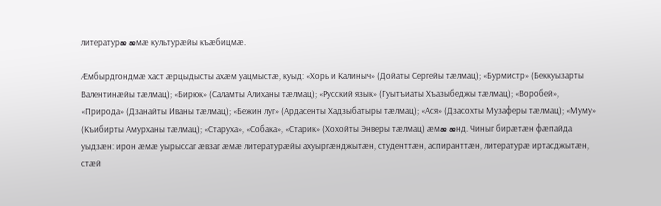литературæ æмæ культурæйы къæбицмæ.

Æмбырдгондмæ хаст æрцыдысты ахæм уацмыстæ, куыд: «Хорь и Калиныч» (Дойаты Сергейы тæлмац); «Бурмистр» (Беккуызарты Валентинæйы тæлмац); «Бирюк» (Саламты Алиханы тæлмац); «Русский язык» (Гуытъиаты Хъазыбеджы тæлмац); «Воробей», «Природа» (Дзанайты Иваны тæлмац); «Бежин луг» (Ардасенты Хадзыбатыры тæлмац); «Ася» (Дзасохты Музаферы тæлмац); «Муму» (Къибирты Амурханы тæлмац); «Старуха», «Собака», «Старик» (Хохойты Энверы тæлмац) æмæ æнд. Чиныг бирæтæн фæпайда уыдзæн: ирон æмæ уырыссаг æвзаг æмæ литературæйы ахуыргæнджытæн, студенттæн, аспиранттæн, литературæ иртасджытæн, стæй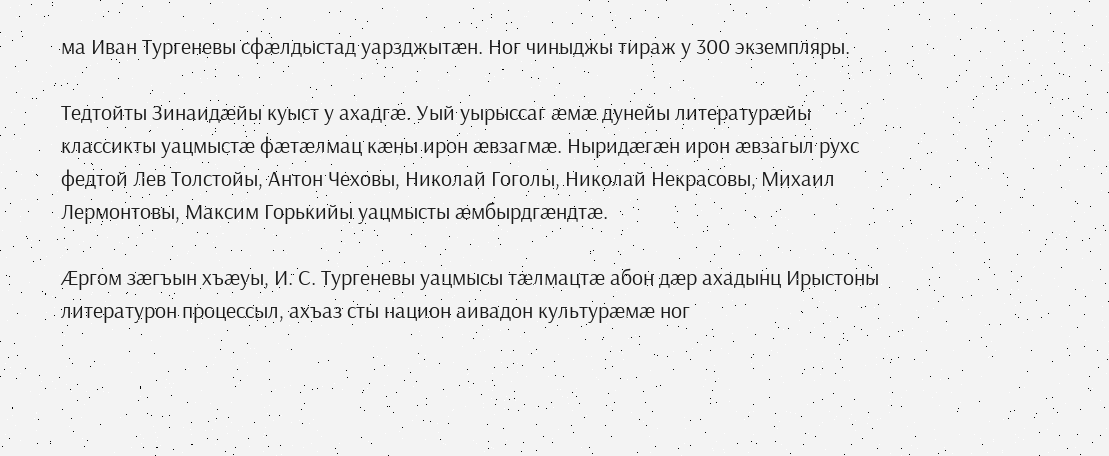ма Иван Тургеневы сфæлдыстад уарзджытæн. Ног чиныджы тираж у 300 экземпляры.

Тедтойты Зинаидæйы куыст у ахадгæ. Уый уырыссаг æмæ дунейы литературæйы классикты уацмыстæ фæтæлмац кæны ирон æвзагмæ. Ныридæгæн ирон æвзагыл рухс федтой Лев Толстойы, Антон Чеховы, Николай Гоголы, Николай Некрасовы, Михаил Лермонтовы, Максим Горькийы уацмысты æмбырдгæндтæ.

Æргом зӕгъын хъӕуы, И. С. Тургеневы уацмысы тӕлмацтӕ абон дӕр ахадынц Ирыстоны литературон процессыл, ахъаз сты национ аивадон культурӕмӕ ног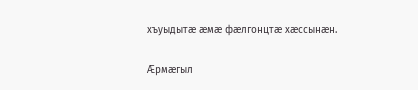хъуыдытӕ ӕмӕ фӕлгонцтӕ хӕссынӕн.

Æрмæгыл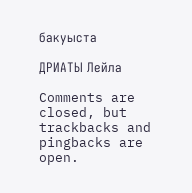бакуыста

ДРИАТЫ Лейла

Comments are closed, but trackbacks and pingbacks are open.